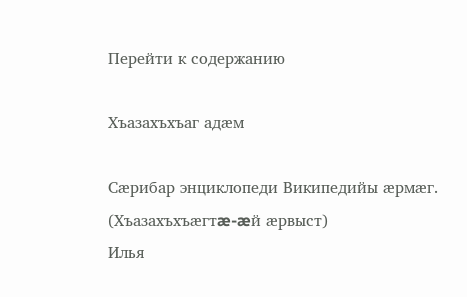Перейти к содержанию

Хъазахъхъаг адæм

Сæрибар энциклопеди Википедийы æрмæг.
(Хъазахъхъæгтæ-æй æрвыст)
Илья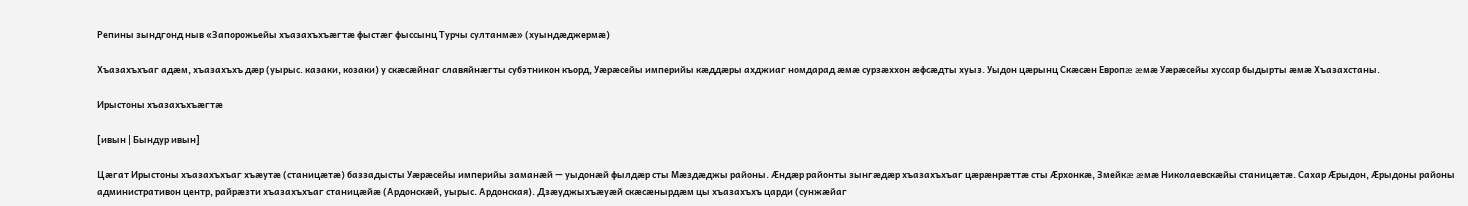Репины зындгонд ныв «Запорожьейы хъазахъхъæгтæ фыстæг фыссынц Турчы султанмæ» (хуындæджермæ)

Хъазахъхъаг адæм, хъазахъхъ дæр (уырыс. казаки, козаки) у скæсæйнаг славяйнæгты субэтникон къорд, Уæрæсейы империйы кæддæры ахджиаг номдарад æмæ сурзæххон æфсæдты хуыз. Уыдон цæрынц Скæсæн Европæ æмæ Уæрæсейы хуссар быдырты æмæ Хъазахстаны.

Ирыстоны хъазахъхъæгтæ

[ивын | Бындур ивын]

Цæгат Ирыстоны хъазахъхъаг хъæутæ (станицæтæ) баззадысты Уæрæсейы империйы заманæй — уыдонæй фылдæр сты Мæздæджы районы. Æндæр районты зынгæдæр хъазахъхъаг цæрæнрæттæ сты Æрхонкæ, Змейкæ æмæ Николаевскæйы станицæтæ. Сахар Æрыдон, Æрыдоны районы административон центр, райрæзти хъазахъхъаг станицæйæ (Ардонскæй, уырыс. Ардонская). Дзæуджыхъæуæй скæсæнырдæм цы хъазахъхъ царди (сунжæйаг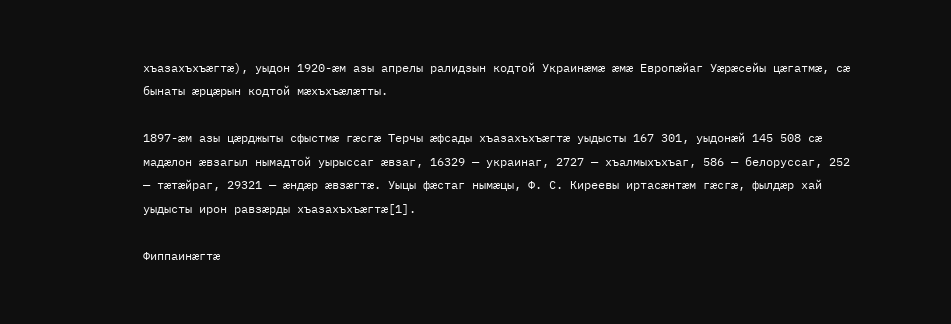хъазахъхъæгтæ), уыдон 1920-æм азы апрелы ралидзын кодтой Украинæмæ æмæ Европæйаг Уæрæсейы цæгатмæ, сæ бынаты æрцæрын кодтой мæхъхъæлæтты.

1897-æм азы цæрджыты сфыстмæ гæсгæ Терчы æфсады хъазахъхъæгтæ уыдысты 167 301, уыдонæй 145 508 сæ мадæлон æвзагыл нымадтой уырыссаг æвзаг, 16329 — украинаг, 2727 — хъалмыхъхъаг, 586 — белоруссаг, 252 — тæтæйраг, 29321 — æндæр æвзæгтæ. Уыцы фæстаг нымæцы, Ф. С. Киреевы иртасæнтæм гæсгæ, фылдæр хай уыдысты ирон равзæрды хъазахъхъæгтæ[1].

Фиппаинæгтæ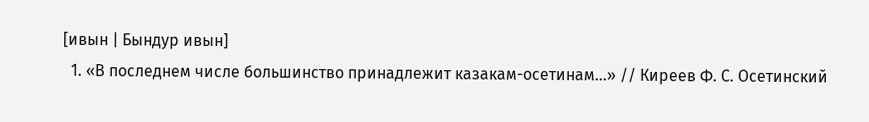[ивын | Бындур ивын]
  1. «В последнем числе большинство принадлежит казакам-осетинам...» // Киреев Ф. С. Осетинский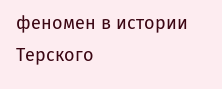феномен в истории Терского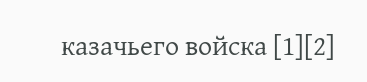казачьего войска [1][2]